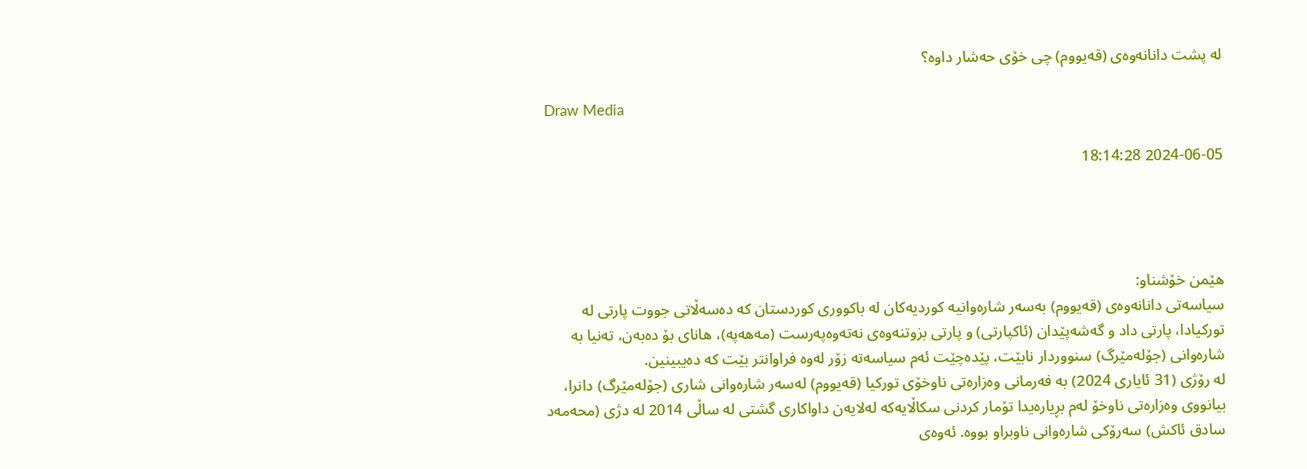له‌ پشت دانانه‌وه‌ی (قه‌یووم) چی خۆی حه‌شار داوه‌؟

Draw Media

2024-06-05 18:14:28




هێمن خۆشناو:
سیاسه‌تی دانانه‌وه‌ی (قه‌یووم) به‌سه‌ر شاره‌وانیه‌ كوردیه‌كان له‌ باكووری كوردستان كه‌ ده‌سه‌ڵاتی جووت پارتی له‌ توركیادا، پارتی داد و گه‌شه‌پێدان (ئاكپارتی) و پارتی بزوتنه‌وه‌ی نه‌ته‌وه‌په‌رست (مه‌هه‌په‌)، هانای بۆ ده‌به‌ن، ته‌نیا به‌ شاره‌وانی (جۆله‌مێرگ) سنووردار نابێت، پێده‌چێت ئه‌م سیاسه‌ته‌ زۆر له‌وه‌ فراوانتر بێت كه‌ ده‌یبینین.
له‌ رۆژی (31 ئایاری 2024) به‌ فه‌رمانی وه‌زاره‌تی ناوخۆی توركیا (قه‌یووم) له‌سه‌ر شاره‌وانی شاری (جۆله‌مێرگ) دانرا، بیانووی وه‌زاره‌تی ناوخۆ له‌م بڕیاره‌یدا تۆمار كردنی سكاڵایه‌كه‌ له‌لایه‌ن داواكاری گشتی له‌ ساڵی 2014 له‌ دژی (محه‌مه‌د سادق ئاكش) سه‌رۆكی شاره‌وانی ناوبراو بووه‌. ئه‌وه‌ی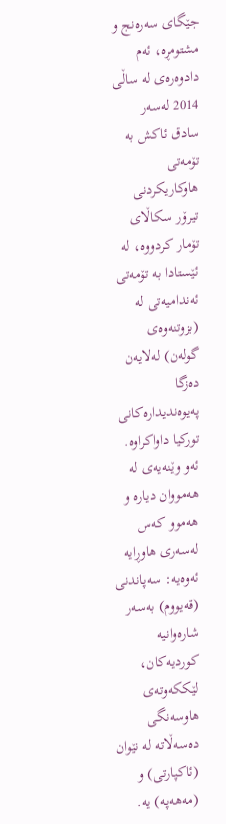جێگای سه‌ره‌نج و مشتومڕه‌، ئه‌م دادوه‌ره‌ی له‌ ساڵی 2014 له‌سه‌ر سادق ئاكش به‌ تۆمه‌تی هاوكاریكردنی تیرۆر سكاڵای تۆمار كردووه‌، له‌ ئێستادا به‌ تۆمه‌تی ئه‌ندامیه‌تی له‌ (بزوتنه‌وه‌ی گوله‌ن) له‌لایه‌ن ده‌زگا په‌یوه‌ندیداره‌كانی توركیا داواكراوه‌.
ئه‌و وێنه‌یه‌ی له‌ هه‌مووان دیاره‌ و هه‌موو كه‌س له‌سه‌ری هاوڕایه‌ ئه‌وه‌یه‌: سه‌پاندنی (قه‌یووم) به‌سه‌ر شاره‌وانیه‌ كوردیه‌كان، لێككه‌وته‌ی هاوسه‌نگی ده‌سه‌ڵاته‌ له‌ نێوان (ئاكپارتی) و (مه‌هه‌په‌) یه‌.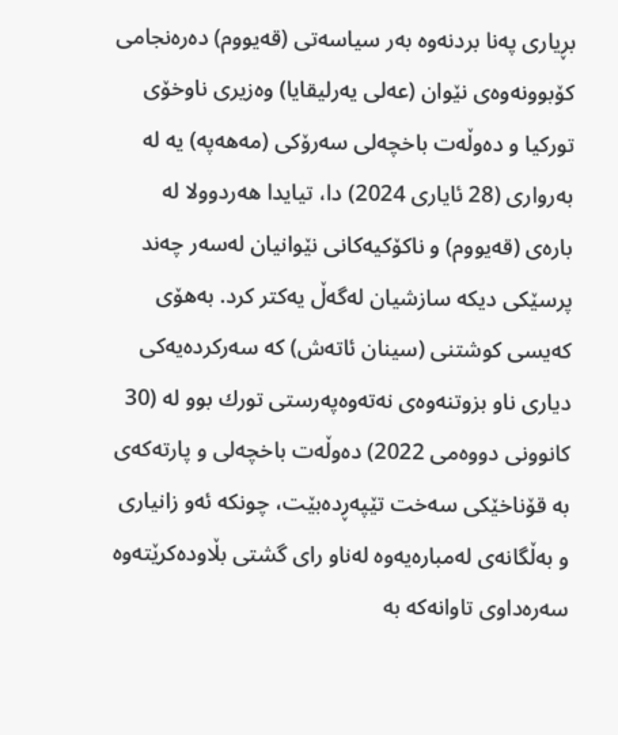بڕیاری په‌نا بردنه‌وه‌ به‌ر سیاسه‌تی (قه‌یووم) ده‌ره‌نجامی كۆبوونه‌وه‌ی نێوان (عه‌لی یه‌رلیقایا) وه‌زیری ناوخۆی توركیا و ده‌وڵه‌ت باخچه‌لی سه‌رۆكی (مه‌هه‌په‌) یه‌ له‌ به‌رواری (28 ئایاری 2024) دا، تیایدا هه‌ردوولا له‌ باره‌ی (قه‌یووم) و ناكۆكیه‌كانی نێوانیان له‌سه‌ر چه‌ند پرسێكی دیكه‌ سازشیان له‌گه‌ڵ یه‌كتر كرد. به‌هۆی كه‌یسی كوشتنی (سینان ئاته‌ش) كه‌ سه‌ركرده‌یه‌كی دیاری ناو بزوتنه‌وه‌ی نه‌ته‌وه‌په‌رستی تورك بوو له‌ (30 كانوونی دووه‌می 2022) ده‌وڵه‌ت باخچه‌لی و پارته‌كه‌ی به‌ قۆناخێكی سه‌خت تێپه‌ڕده‌بێت، چونكه‌ ئه‌و زانیاری و به‌ڵگانه‌ی له‌مباره‌یه‌وه‌ له‌ناو رای گشتی بڵاوده‌كرێته‌وه‌ سه‌ره‌داوی تاوانه‌كه‌ به‌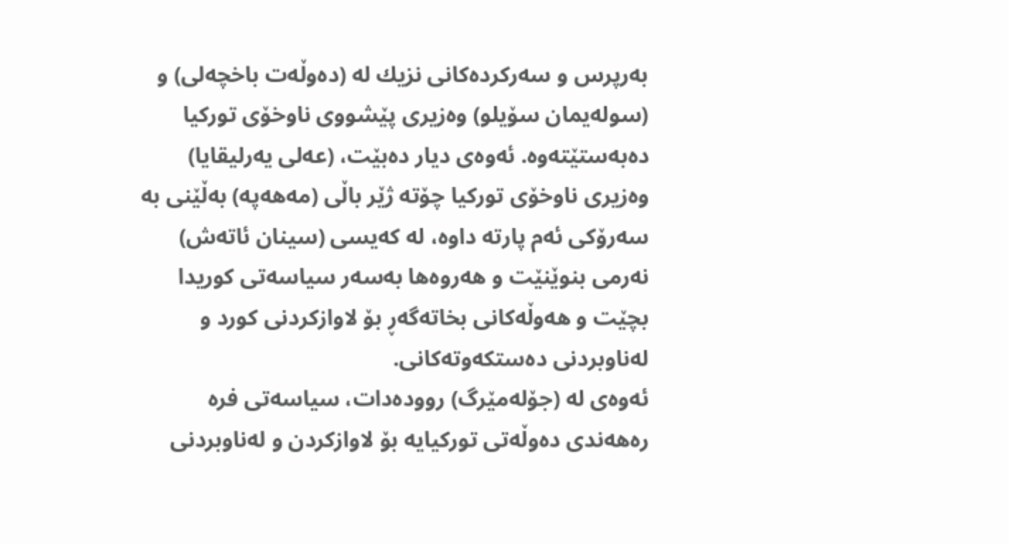به‌رپرس و سه‌ركرده‌كانی نزیك له‌ (ده‌وڵه‌ت باخچه‌لی) و (سوله‌یمان سۆیلو) وه‌زیری پێشووی ناوخۆی توركیا ده‌به‌ستێته‌وه‌. ئه‌وه‌ی دیار ده‌بێت، (عه‌لی یه‌رلیقایا) وه‌زیری ناوخۆی توركیا چۆته‌ ژێر باڵی (مه‌هه‌په‌) به‌ڵێنی به‌ سه‌رۆكی ئه‌م پارته‌ داوه‌، له‌ كه‌یسی (سینان ئاته‌ش) نه‌رمی بنوێنێت و هه‌روه‌ها به‌سه‌ر سیاسه‌تی كوریدا بچێت و هه‌وڵه‌كانی بخاته‌گه‌ڕ بۆ لاوازكردنی كورد و له‌ناوبردنی ده‌ستكه‌وته‌كانی.
ئه‌وه‌ی له‌ (جۆله‌مێرگ) رووده‌دات، سیاسه‌تی فره‌ ره‌هه‌ندی ده‌وڵه‌تی توركیایه‌ بۆ لاوازكردن و له‌ناوبردنی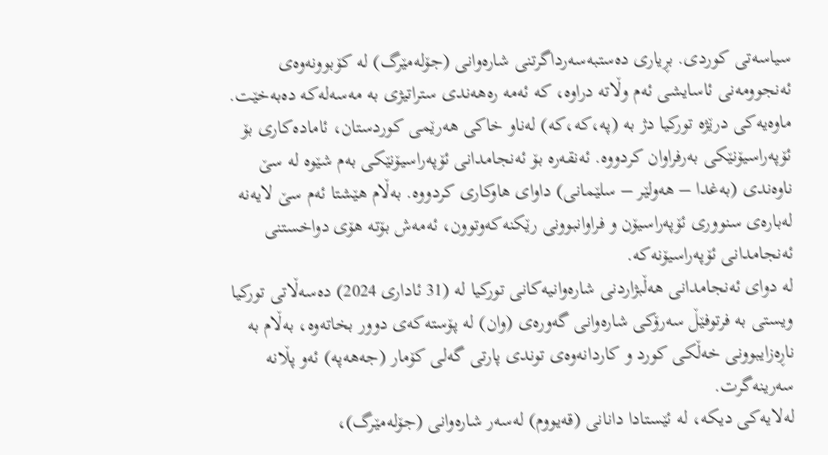سیاسه‌تی كوردی. بڕیاری ده‌ستبه‌سه‌رداگرتنی شاره‌وانی (جۆله‌مێرگ) له‌ كۆبوونه‌وه‌ی ئه‌نجوومه‌نی ئاسایشی ئه‌م وڵاته‌ دراوه‌، كه‌ ئه‌مه‌ ره‌هه‌ندی ستراتیژی به‌ مه‌سه‌له‌كه‌ ده‌به‌خێت.
ماوه‌یه‌كی درێژه‌ توركیا دژ به‌ (په‌،كه‌،كه) له‌ناو خاكی هه‌رێمی كوردستان، ئاماده‌كاری بۆ ئۆپه‌راسیۆنێكی به‌رفراوان كردووه‌. ئه‌نقه‌ره‌ بۆ ئه‌نجامدانی ئۆپه‌راسیۆنێكی به‌م شێوه‌ له‌ سێ ناوه‌ندی (به‌غدا – هه‌ولێر – سلێمانی) داوای هاوكاری كردووه‌. به‌ڵام هێشتا ئه‌م سێ لایه‌نه‌ له‌باره‌ی سنووری ئۆپه‌راسیۆن و فراوانبوونی رێكنه‌كه‌وتوون، ئه‌مه‌ش بۆته‌ هۆی دواخستنی ئه‌نجامدانی ئۆپه‌راسیۆنه‌كه‌.
له‌ دوای ئه‌نجامدانی هه‌ڵبژاردنی شاره‌وانیه‌كانی توركیا له‌ (31 ئاداری 2024) ده‌سه‌ڵاتی توركیا ویستی به‌ فرتوفێڵ سه‌رۆكی شاره‌وانی گه‌وره‌ی (وان) له‌ پۆسته‌كه‌ی دوور بخاته‌وه‌، به‌ڵام به‌ ناڕه‌زایبوونی خه‌ڵكی كورد و كاردانه‌وه‌ی توندی پارتی گه‌لی كۆمار (جه‌هه‌په‌) ئه‌و پڵانه‌ سه‌رینه‌گرت.
له‌لایه‌كی دیكه‌، له‌ ئێستادا دانانی (قه‌یووم) له‌سه‌ر شاره‌وانی (جۆله‌مێرگ)،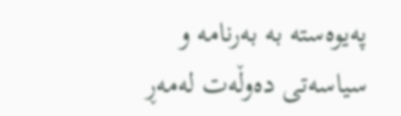په‌یوه‌سته‌ به‌ به‌رنامه‌ و سیاسه‌تی ده‌وڵه‌ت له‌مه‌ڕ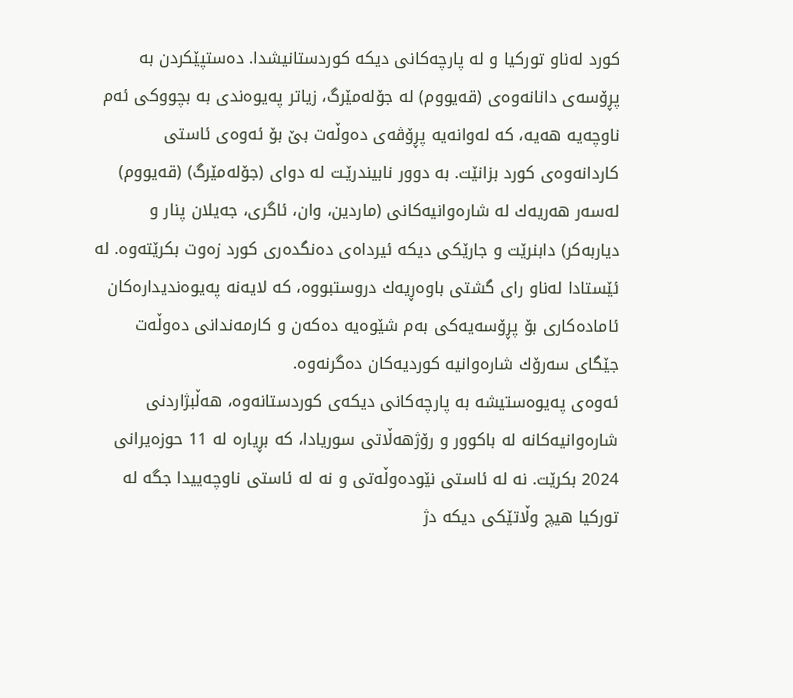كورد له‌ناو توركیا و له‌ پارچه‌كانی دیكه‌ كوردستانیشدا. ده‌ستپێكردن به‌ پڕۆسه‌ی دانانه‌وه‌ی (قه‌یووم) له‌ جۆله‌مێرگ، زیاتر په‌یوه‌ندی به‌ بچووكی ئه‌م ناوچه‌یه‌ هه‌یه‌، كه‌ له‌وانه‌یه‌ پڕۆڤه‌ی ده‌وڵه‌ت بێ بۆ ئه‌وه‌ی ئاستی كاردانه‌وه‌ی كورد بزانێت. به‌ دوور نابیندرێـت له‌ دوای (جۆله‌مێرگ) (قه‌یووم) له‌سه‌ر هه‌ریه‌ك له‌ شاره‌وانیه‌كانی (ماردین، وان، ئاگری، جه‌یلان پنار و دیاربه‌كر) دابنرێت و جارێكی دیكه‌ ئیرداه‌ی ده‌نگده‌ری كورد زه‌وت بكرێته‌وه‌. له‌ ئێستادا له‌ناو رای گشتی باوه‌ڕیه‌ك دروستبووه‌، كه‌ لایه‌نه‌ په‌یوه‌ندیداره‌كان ئاماده‌كاری بۆ پڕۆسه‌یه‌كی به‌م شێوه‌یه‌ ده‌كه‌ن و كارمه‌ندانی ده‌وڵه‌ت‌ جێگای سه‌رۆك شاره‌وانیه‌ كوردیه‌كان ده‌گرنه‌وه‌.
ئه‌وه‌ی په‌یوه‌ستیشه‌ به‌ پارچه‌كانی دیكه‌ی كوردستانه‌وه‌، هه‌ڵبژاردنی شاره‌وانیه‌كانه‌ له‌ باكوور و رۆژهه‌ڵاتی سوریادا، كه‌ بڕیاره‌ له‌ 11 حوزه‌یرانی 2024 بكرێت. نه‌ له‌ ئاستی نێوده‌وڵه‌تی و نه‌ له‌ ئاستی ناوچه‌ییدا جگه‌ له‌ توركیا هیچ وڵاتێكی دیكه‌ دژ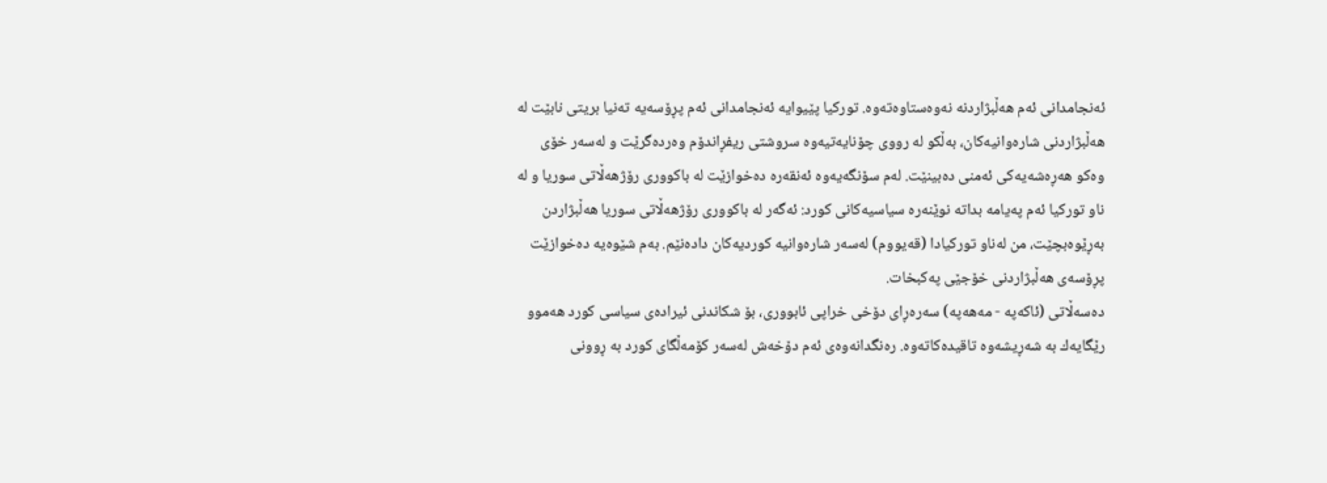ئه‌نجامدانی ئه‌م هه‌ڵبژاردنه‌ نه‌وه‌ستاوه‌ته‌وه‌. توركیا پێیوایه‌ ئه‌نجامدانی ئه‌م پڕۆسه‌یه‌ ته‌نیا بریتی نابێت له‌ هه‌ڵبژاردنی شاره‌وانیه‌كان، به‌ڵكو له‌ رووی چۆنایه‌تیه‌وه سروشتی ریفڕاندۆم وه‌رده‌گرێت و له‌سه‌ر خۆی وه‌كو هه‌ڕه‌شه‌یه‌كی ئه‌منی ده‌بینێت. له‌م سۆنگه‌یه‌وه‌ ئه‌نقه‌ره‌ ده‌خوازێت له‌ باكووری رۆژهه‌ڵاتی سوریا و له‌ ناو توركیا ئه‌م په‌یامه‌ بداته‌ نوێنه‌ره‌ سیاسیه‌كانی كورد: ئه‌گه‌ر له‌ باكووری رۆژهه‌ڵاتی سوریا هه‌ڵبژاردن به‌ڕێوه‌بچێت، من له‌ناو توركیادا (قه‌یووم) له‌سه‌ر شاره‌وانیه‌ كوردیه‌كان داده‌نێم. به‌م شێوه‌یه‌ ده‌خوازێت پڕۆسه‌ی هه‌ڵبژاردنی خۆجێی په‌كبخات.
ده‌سه‌ڵاتی (ئاكه‌په‌ - مه‌هه‌په‌) سه‌ره‌ڕای دۆخی خراپی ئابووری، بۆ شكاندنی ئیراده‌ی سیاسی كورد هه‌موو رێگایه‌ك به‌ شه‌ڕیشه‌وه‌ تاقیده‌كاته‌وه. ره‌نگدانه‌وه‌ی ئه‌م دۆخه‌ش له‌سه‌ر كۆمه‌ڵگای كورد به‌ ڕوونی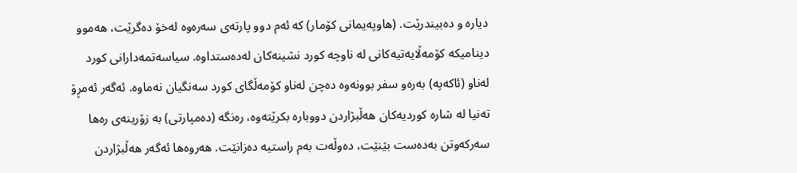دیاره‌ و ده‌بیندرێت. (هاوپه‌یمانی كۆمار) كه‌ ئه‌م دوو پارته‌ی سه‌ره‌وه‌ له‌خۆ ده‌گرێت، هه‌موو دینامیكه‌ كۆمه‌ڵایه‌تیه‌كانی له‌ ناوچه‌ كورد نشینه‌كان له‌ده‌ستداوه‌. سیاسه‌تمه‌دارانی كورد له‌ناو (ئاكه‌په‌) به‌ره‌و سفر بوونه‌وه‌ ده‌چن له‌ناو كۆمه‌ڵگای كورد سه‌نگیان نه‌ماوه‌. ئه‌گه‌ر ئه‌مڕۆ ته‌نیا له‌ شاره‌ كوردیه‌كان هه‌ڵبژاردن دووباره‌ بكرێته‌وه‌، ره‌نگه‌ (ده‌مپارتی) به‌ زۆرینه‌ی ره‌ها سه‌ركه‌وتن به‌ده‌ست بێنێت، ده‌وڵه‌ت به‌م راستیه‌ ده‌زانێت. هه‌روه‌ها ئه‌گه‌ر هه‌ڵبژاردن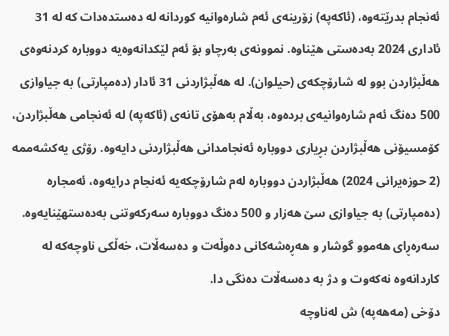ئه‌نجام بدرێته‌وه‌، (ئاكه‌په‌) زۆرینه‌ی ئه‌م شاره‌وانیه‌ كوردانه‌ له‌ ده‌ستده‌دات كه‌ له‌ 31 ئاداری 2024 به‌ده‌ستی هێناوه‌. نموونه‌ی به‌رچاو بۆ ئه‌م لێكدانه‌وه‌یه‌ دووباره‌ كردنه‌وه‌ی هه‌ڵبژاردن بوو له‌ شارۆچكه‌ی (حیلوان). له‌ هه‌ڵبژاردنی 31 ئادار (ده‌مپارتی) به‌ جیاوازی 500 ده‌نگ ئه‌م شاره‌وانیه‌ی برده‌وه‌، به‌ڵام به‌هۆی تانه‌ی (ئاكه‌په‌) له‌ ئه‌نجامی هه‌ڵبژاردن، كۆمسیۆنی هه‌ڵبژاردن بڕیاری دووباره‌ ئه‌نجامدانی هه‌ڵبژاردنی دایه‌وه‌. رۆژی یه‌كشه‌ممه‌ (2 حوزه‌یرانی 2024) هه‌ڵبژاردن دووباره‌ له‌م شارۆچكه‌یه‌ ئه‌نجام درایه‌وه‌، ئه‌مجاره‌ (ده‌مپارتی) به‌ جیاوازی سێ هه‌زار و 500 ده‌نگ دووباره‌ سه‌ركه‌وتنی به‌ده‌ستهێنایه‌وه‌. سه‌ره‌ڕای هه‌موو گوشار و هه‌ڕه‌شه‌كانی ده‌وڵه‌ت و ده‌سه‌ڵات، خه‌ڵكی ناوچه‌كه‌ له‌ كاردانه‌وه‌ نه‌كه‌وت و دژ به‌ ده‌سه‌ڵات ده‌نگی دا.
دۆخی (مه‌هه‌په‌) ش له‌ناوچه‌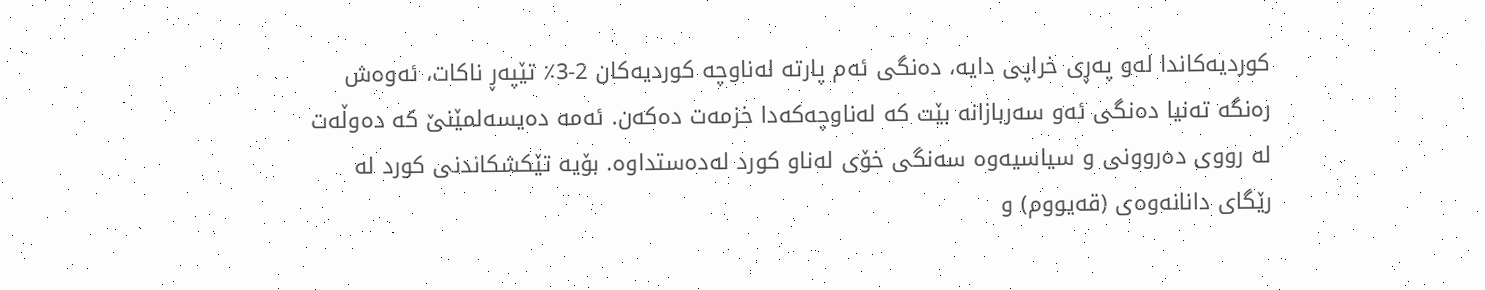كوردیه‌كاندا له‌و په‌ڕی خراپی دایه‌، ده‌نگی ئه‌م پارته‌ له‌ناوچه‌ كوردیه‌كان 2-3٪ تێپه‌ڕ ناكات، ئه‌وه‌ش ره‌نگه‌ ته‌نیا ده‌نگی ئه‌و سه‌ربازانه‌ بێت كه‌ له‌ناوچه‌كه‌دا‌ خزمه‌ت ده‌كه‌ن. ئه‌مه‌ ده‌یسه‌لمێنێ كه‌ ده‌وڵه‌ت له‌ رووی ده‌روونی و سیاسیه‌وه‌ سه‌نگی خۆی له‌ناو كورد له‌ده‌ستداوه‌. بۆیه‌ تێكشكاندنی كورد له‌ رێگای دانانه‌وه‌ی (قه‌یووم) و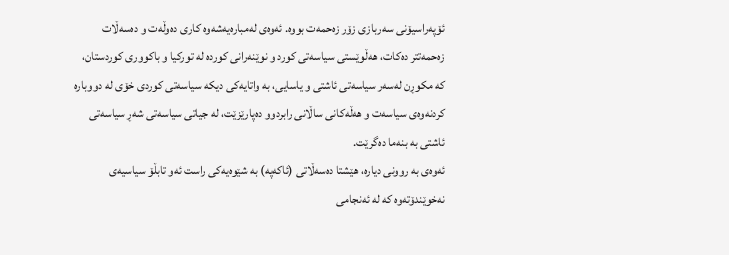ئۆپه‌راسیۆنی سه‌ربازی زۆر زه‌حمه‌ت بووه‌. ئه‌وه‌ی له‌مباره‌یه‌شه‌وه‌ كاری ده‌وڵه‌ت و ده‌سه‌ڵات زه‌حمه‌تتر ده‌كات، هه‌ڵوێستی سیاسه‌تی كورد و نوێنه‌رانی كورده‌ له‌ توركیا و باكووری كوردستان، كه‌ مكوڕن له‌سه‌ر سیاسه‌تی ئاشتی و یاسایی، به‌ واتایه‌كی دیكه‌ سیاسه‌تی كوردی خۆی له‌ دووباره‌ كردنه‌وه‌ی سیاسه‌ت و هه‌ڵه‌كانی ساڵانی رابردوو ده‌پارێزێت، له‌ جیاتی سیاسه‌تی شه‌ڕ سیاسه‌تی ئاشتی به‌ بنه‌ما ده‌گرێت.
ئه‌وه‌ی به‌ روونی دیاره‌، هێشتا‌ ده‌سه‌ڵاتی (ئاكه‌په‌) به‌ شێوه‌یه‌كی راست ئه‌و تابڵۆ سیاسیه‌ی نه‌خوێندۆته‌وه‌ كه‌ له‌ ئه‌نجامی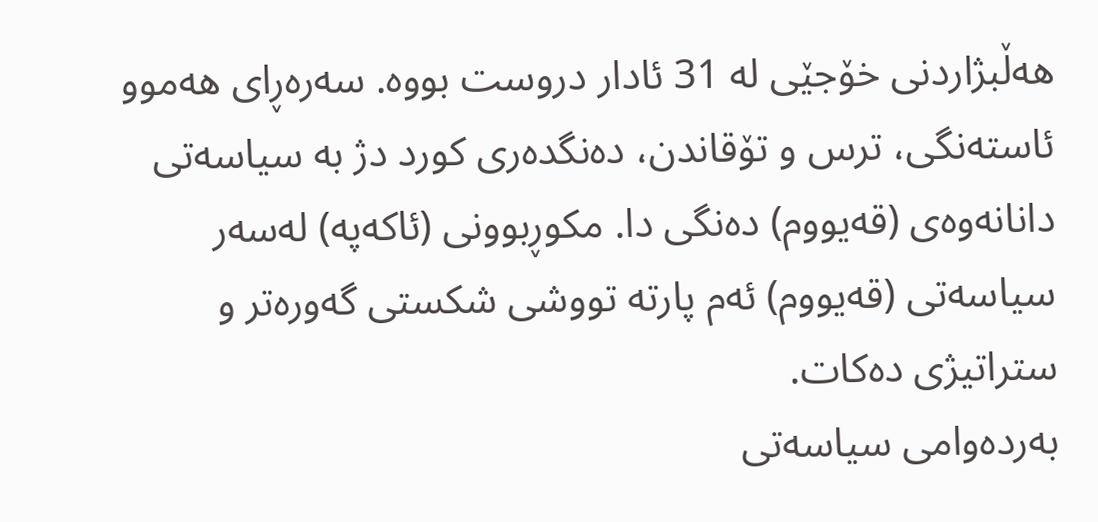هه‌ڵبژاردنی خۆجێی له‌ 31 ئادار دروست بووه‌. سه‌ره‌ڕای هه‌موو ئاسته‌نگی، ترس و تۆقاندن، ده‌نگده‌ری كورد دژ به‌ سیاسه‌تی دانانه‌وه‌ی (قه‌یووم) ده‌نگی دا. مكوڕبوونی (ئاكه‌په‌) له‌سه‌ر سیاسه‌تی (قه‌یووم) ئه‌م پارته‌ تووشی شكستی گه‌وره‌تر و ستراتیژی ده‌كات.
به‌رده‌وامی سیاسه‌تی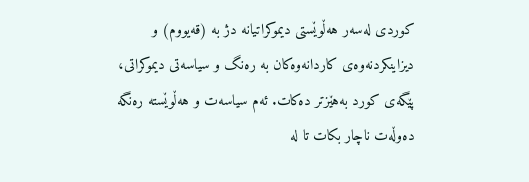كوردی له‌سه‌ر هه‌ڵوێستی دیموكراتیانه‌ دژ به‌ (قه‌یووم) و دیزاینكردنه‌وه‌ی‌ كاردانه‌وه‌كان به‌ ره‌نگ و سیاسه‌تی دیموكراتی، پێگه‌ی كورد به‌هێزتر ده‌كات. ئه‌م سیاسه‌ت و هه‌ڵوێسته‌ ره‌نگه‌ ده‌وڵه‌ت ناچار بكات تا له‌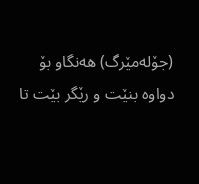(جۆله‌مێرگ) هه‌نگاو بۆ دواوه‌ بنێت و رێگر بێت تا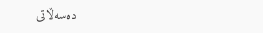ده‌سه‌ڵاتی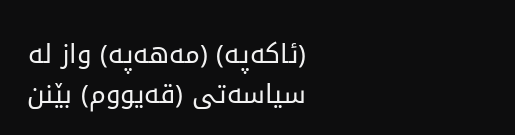(ئاكه‌په‌) (مه‌هه‌په‌) واز له‌ سیاسه‌تی (قه‌یووم) بێنن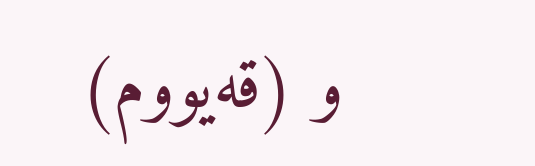و (قه‌یووم)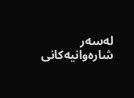له‌سه‌ر شاره‌وانیه‌كانی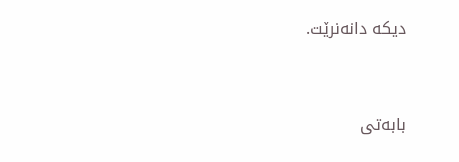دیكه‌ دانه‌نرێت.



بابه‌تی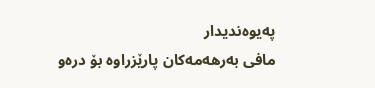په‌یوه‌ندیدار
مافی به‌رهه‌مه‌كان پارێزراوه‌ بۆ دره‌و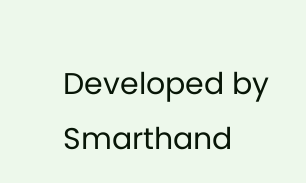Developed by Smarthand